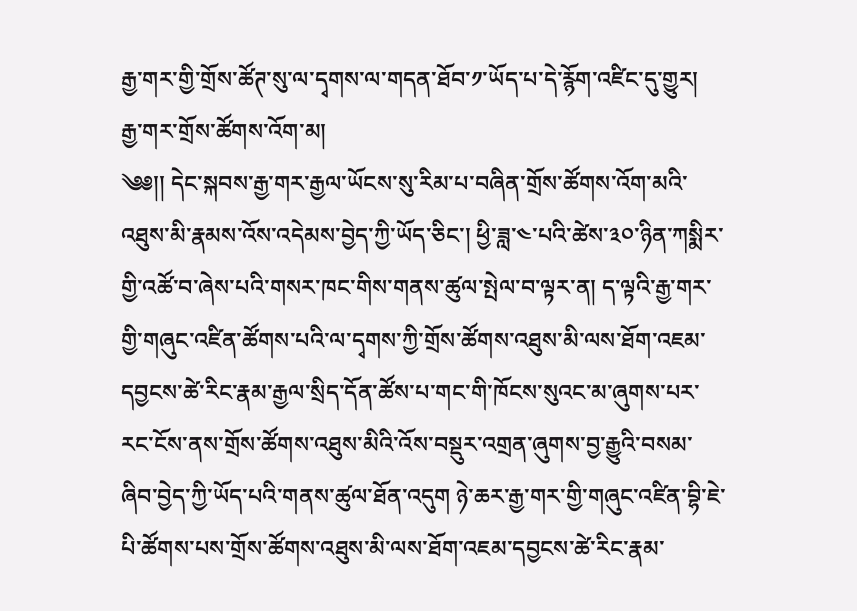རྒྱ་གར་གྱི་གྲོས་ཚོཊ་སུ་ལ་དྭགས་ལ་གདན་ཐོབ་༡་ཡོད་པ་དེ་རྙོག་འཛིང་དུ་གྱུར།
རྒྱ་གར་གྲོས་ཚོགས་འོག་མ།
༄༅།། དེང་སྐབས་རྒྱ་གར་རྒྱལ་ཡོངས་སུ་རིམ་པ་བཞིན་གྲོས་ཚོགས་འོག་མའི་འཐུས་མི་རྣམས་འོས་འདེམས་བྱེད་ཀྱི་ཡོད་ཅིང་། ཕྱི་ཟླ་༤་པའི་ཚེས་༣༠་ཉིན་ཀསྨིར་གྱི་འཚོ་བ་ཞེས་པའི་གསར་ཁང་གིས་གནས་ཚུལ་སྤེལ་བ་ལྟར་ན། ད་ལྟའི་རྒྱ་གར་གྱི་གཞུང་འཛིན་ཚོགས་པའི་ལ་དྭགས་ཀྱི་གྲོས་ཚོགས་འཐུས་མི་ལས་ཐོག་འཇམ་དབྱངས་ཚེ་རིང་རྣམ་རྒྱལ་སྲིད་དོན་ཚོས་པ་གང་གི་ཁོངས་སུའང་མ་ཞུགས་པར་རང་ངོས་ནས་གྲོས་ཚོགས་འཐུས་མིའི་འོས་བསྡུར་འགྲན་ཞུགས་བྱ་རྒྱུའི་བསམ་ཞིབ་བྱེད་ཀྱི་ཡོད་པའི་གནས་ཚུལ་ཐོན་འདུག ཉེ་ཆར་རྒྱ་གར་གྱི་གཞུང་འཛིན་བྷི་ཇེ་པི་ཚོགས་པས་གྲོས་ཚོགས་འཐུས་མི་ལས་ཐོག་འཇམ་དབྱངས་ཚེ་རིང་རྣམ་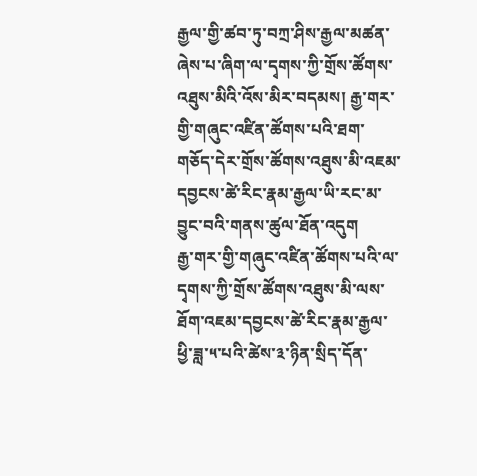རྒྱལ་གྱི་ཚབ་ཏུ་བཀྲ་ཤིས་རྒྱལ་མཚན་ཞེས་པ་ཞིག་ལ་དྭགས་ཀྱི་གྲོས་ཚོགས་འཐུས་མིའི་འོས་མིར་བདམས། རྒྱ་གར་གྱི་གཞུང་འཛིན་ཚོགས་པའི་ཐག་གཅོད་དེར་གྲོས་ཚོགས་འཐུས་མི་འཇམ་དབྱངས་ཚེ་རིང་རྣམ་རྒྱལ་ཡི་རང་མ་བྱུང་བའི་གནས་ཚུལ་ཐོན་འདུག
རྒྱ་གར་གྱི་གཞུང་འཛིན་ཚོགས་པའི་ལ་དྭགས་ཀྱི་གྲོས་ཚོགས་འཐུས་མི་ལས་ཐོག་འཇམ་དབྱངས་ཚེ་རིང་རྣམ་རྒྱལ་
ཕྱི་ཟླ་༥་པའི་ཚེས་༣་ཉིན་སྲིད་དོན་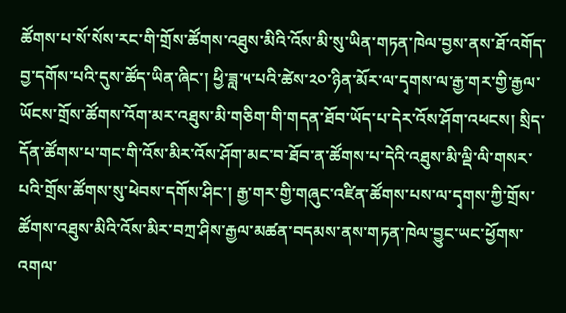ཚོགས་པ་སོ་སོས་རང་གི་གྲོས་ཚོགས་འཐུས་མིའི་འོས་མི་སུ་ཡིན་གཏན་ཁེལ་བྱས་ནས་ཐོ་འགོད་བྱ་དགོས་པའི་དུས་ཚོད་ཡིན་ཞིང་། ཕྱི་ཟླ་༥་པའི་ཚེས་༢༠་ཉིན་མོར་ལ་དྭགས་ལ་རྒྱ་གར་གྱི་རྒྱལ་ཡོངས་གྲོས་ཚོགས་འོག་མར་འཐུས་མི་གཅིག་གི་གདན་ཐོབ་ཡོད་པ་དེར་འོས་ཤོག་འཕངས། སྲིད་དོན་ཚོགས་པ་གང་གི་འོས་མིར་འོས་ཤོག་མང་བ་ཐོབ་ན་ཚོགས་པ་དེའི་འཐུས་མི་ལྡི་ལི་གསར་པའི་གྲོས་ཚོགས་སུ་ཕེབས་དགོས་ཤིང་། རྒྱ་གར་གྱི་གཞུང་འཛིན་ཚོགས་པས་ལ་དྭགས་ཀྱི་གྲོས་ཚོགས་འཐུས་མིའི་འོས་མིར་བཀྲ་ཤིས་རྒྱལ་མཚན་བདམས་ནས་གཏན་ཁེལ་བྱུང་ཡང་ཕྱོགས་འགལ་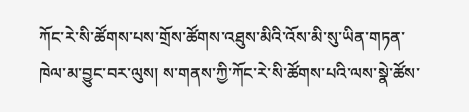ཀོང་རེ་སི་ཚོགས་པས་གྲོས་ཚོགས་འཐུས་མིའི་འོས་མི་སུ་ཡིན་གཏན་ཁེལ་མ་བྱུང་བར་ལུས། ས་གནས་ཀྱི་ཀོང་རེ་སི་ཚོགས་པའི་ལས་སྣེ་ཚོས་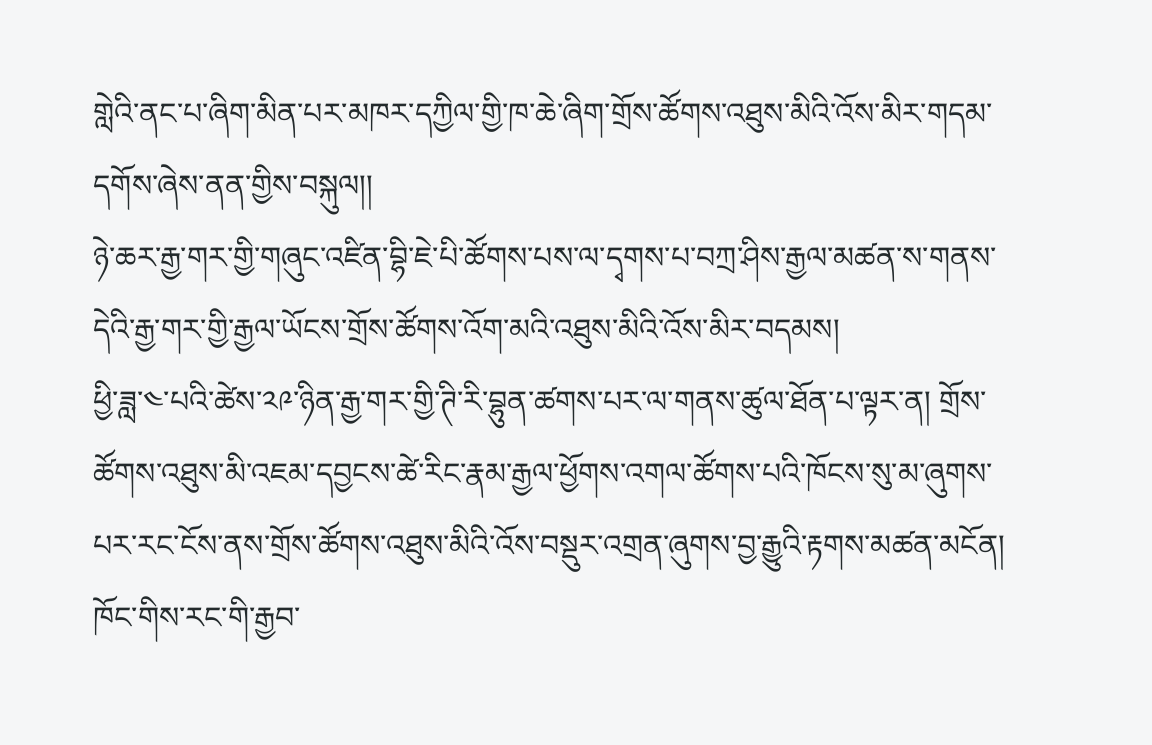གླེའི་ནང་པ་ཞིག་མིན་པར་མཁར་དཀྱིལ་གྱི་ཁ་ཆེ་ཞིག་གྲོས་ཚོགས་འཐུས་མིའི་འོས་མིར་གདམ་དགོས་ཞེས་ནན་གྱིས་བསྐུལ།།
ཉེ་ཆར་རྒྱ་གར་གྱི་གཞུང་འཛིན་བྷི་ཇེ་པི་ཚོགས་པས་ལ་དྭགས་པ་བཀྲ་ཤིས་རྒྱལ་མཚན་ས་གནས་དེའི་རྒྱ་གར་གྱི་རྒྱལ་ཡོངས་གྲོས་ཚོགས་འོག་མའི་འཐུས་མིའི་འོས་མིར་བདམས།
ཕྱི་ཟླ་༤་པའི་ཚེས་༢༩་ཉིན་རྒྱ་གར་གྱི་ཊི་རི་བྷུན་ཚགས་པར་ལ་གནས་ཚུལ་ཐོན་པ་ལྟར་ན། གྲོས་ཚོགས་འཐུས་མི་འཇམ་དབྱངས་ཚེ་རིང་རྣམ་རྒྱལ་ཕྱོགས་འགལ་ཚོགས་པའི་ཁོངས་སུ་མ་ཞུགས་པར་རང་ངོས་ནས་གྲོས་ཚོགས་འཐུས་མིའི་འོས་བསྡུར་འགྲན་ཞུགས་བྱ་རྒྱུའི་རྟགས་མཚན་མངོན། ཁོང་གིས་རང་གི་རྒྱབ་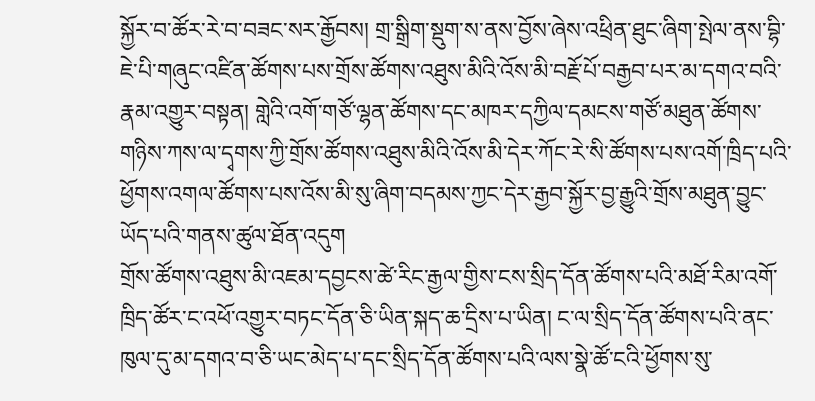སྐྱོར་བ་ཚོར་རེ་བ་བཟང་སར་རྒྱོབས། གྲ་སྒྲིག་སྡུག་ས་ནས་བྱོས་ཞེས་འཕྲིན་ཐུང་ཞིག་སྤེལ་ནས་བྷི་ཇེ་པི་གཞུང་འཛིན་ཚོགས་པས་གྲོས་ཚོགས་འཐུས་མིའི་འོས་མི་བརྗོ་པོ་བརྒྱབ་པར་མ་དགའ་བའི་རྣམ་འགྱུར་བསྟན། གླེའི་འགོ་གཙོ་ལྷན་ཚོགས་དང་མཁར་དཀྱིལ་དམངས་གཙོ་མཐུན་ཚོགས་གཉིས་ཀས་ལ་དྭགས་ཀྱི་གྲོས་ཚོགས་འཐུས་མིའི་འོས་མི་དེར་ཀོང་རེ་སི་ཚོགས་པས་འགོ་ཁྲིད་པའི་ཕྱོགས་འགལ་ཚོགས་པས་འོས་མི་སུ་ཞིག་བདམས་ཀྱང་དེར་རྒྱབ་སྐྱོར་བྱ་རྒྱུའི་གྲོས་མཐུན་བྱུང་ཡོད་པའི་གནས་ཚུལ་ཐོན་འདུག
གྲོས་ཚོགས་འཐུས་མི་འཇམ་དབྱངས་ཚེ་རིང་རྒྱལ་གྱིས་ངས་སྲིད་དོན་ཚོགས་པའི་མཐོ་རིམ་འགོ་ཁྲིད་ཚོར་ང་འཕོ་འགྱུར་བཏང་དོན་ཅི་ཡིན་སྐད་ཆ་དྲིས་པ་ཡིན། ང་ལ་སྲིད་དོན་ཚོགས་པའི་ནང་ཁུལ་དུ་མ་དགའ་བ་ཅི་ཡང་མེད་པ་དང་སྲིད་དོན་ཚོགས་པའི་ལས་སྣེ་ཚོ་ངའི་ཕྱོགས་སུ་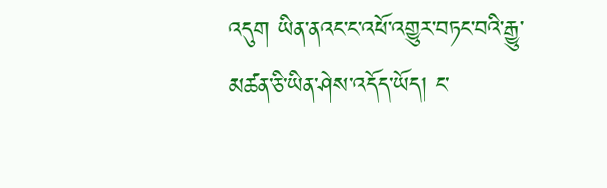འདུག ཡིན་ནའང་ང་འཕོ་འགྱུར་བཏང་བའི་རྒྱུ་མཚན་ཅི་ཡིན་ཤེས་འདོད་ཡོད། ང་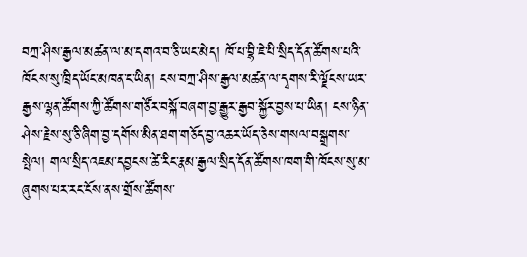བཀྲ་ཤིས་རྒྱལ་མཚན་ལ་མ་དགའ་བ་ཅི་ཡང་མེད། ཁོ་པ་བྷི་ཇེ་པི་སྲིད་དོན་ཚོགས་པའི་ཁོངས་སུ་ཁྲིད་ཡོང་མཁན་ང་ཡིན། ངས་བཀྲ་ཤིས་རྒྱལ་མཚན་ལ་དྭགས་རི་ལྗོངས་ཡར་རྒྱས་ལྷན་ཚོགས་ཀྱི་ཚོགས་གཙོར་བསྐོ་བཞག་བྱ་རྒྱུར་རྒྱབ་སྐྱོར་བྱས་པ་ཡིན། ངས་ཉིན་ཤེས་རྗེས་སུ་ཅི་ཞིག་བྱ་དགོས་མིན་ཐག་གཅོད་བྱ་འཆར་ཡོད་ཅེས་གསལ་བསྒྲགས་སྤེལ། གལ་སྲིད་འཇམ་དབྱངས་ཚེ་རིང་རྣམ་རྒྱལ་སྲིད་དོན་ཚོགས་ཁག་གི་ཁོངས་སུ་མ་ཞུགས་པར་རང་ངོས་ནས་གྲོས་ཚོགས་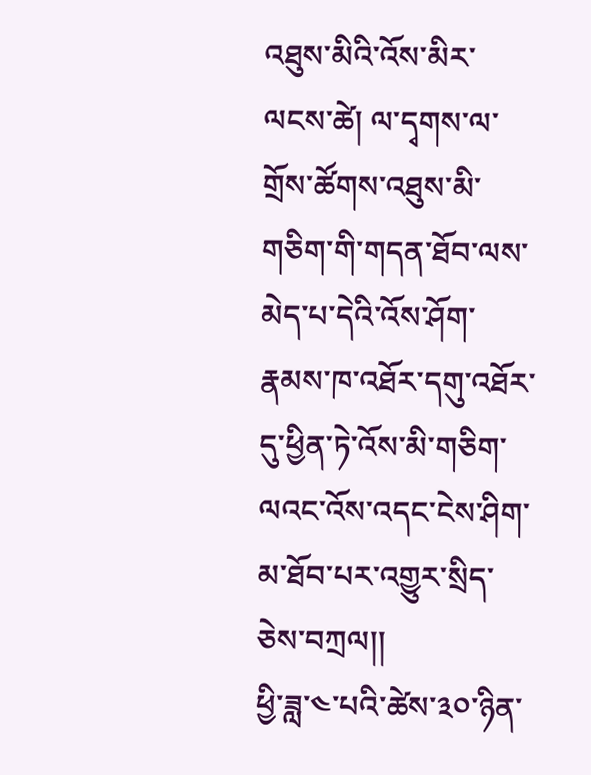འཐུས་མིའི་འོས་མིར་ལངས་ཚེ། ལ་དྭགས་ལ་གྲོས་ཚོགས་འཐུས་མི་གཅིག་གི་གདན་ཐོབ་ལས་མེད་པ་དེའི་འོས་ཤོག་རྣམས་ཁ་འཐོར་དགུ་འཐོར་དུ་ཕྱིན་ཏེ་འོས་མི་གཅིག་ལའང་འོས་འདང་ངེས་ཤིག་མ་ཐོབ་པར་འགྱུར་སྲིད་ཅེས་བཀྲལ།།
ཕྱི་ཟླ་༤་པའི་ཚེས་༣༠་ཉིན་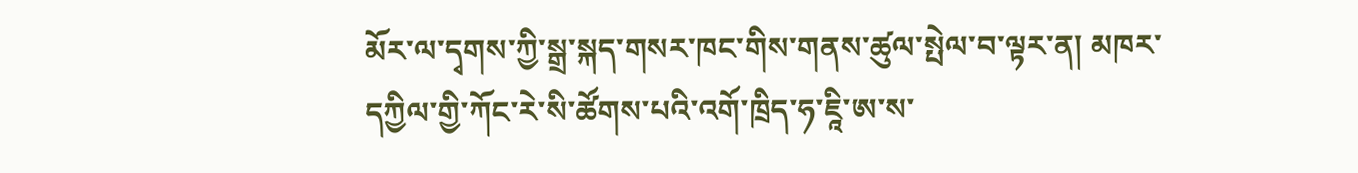མོར་ལ་དྭགས་ཀྱི་སྒྲ་སྐད་གསར་ཁང་གིས་གནས་ཚུལ་སྤེལ་བ་ལྟར་ན། མཁར་དཀྱིལ་གྱི་ཀོང་རེ་སི་ཚོགས་པའི་འགོ་ཁྲིད་ཧ་ཇཱི་ཨ་ས་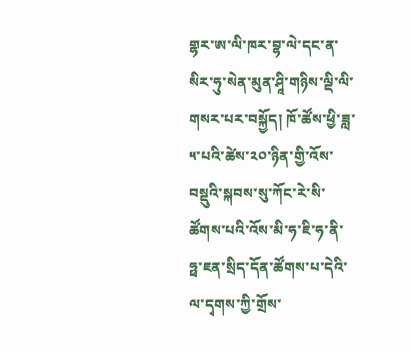གྷར་ཨ་ལི་ཁར་བྷ་ལེ་དང་ན་སིར་ཧུ་སེན་མུན་ཤཱི་གཉིས་ལྡི་ལི་གསར་པར་བསྐྱོད། ཁོ་ཚོས་ཕྱི་ཟླ་༥་པའི་ཚེས་༢༠་ཉིན་གྱི་འོས་བསྡུའི་སྐབས་སུ་ཀོང་རེ་སི་ཚོགས་པའི་འོས་མི་ཧ་ཇི་ཧ་ནི་ཧྥ་ཇན་སྲིད་དོན་ཚོགས་པ་དེའི་ལ་དྭགས་ཀྱི་གྲོས་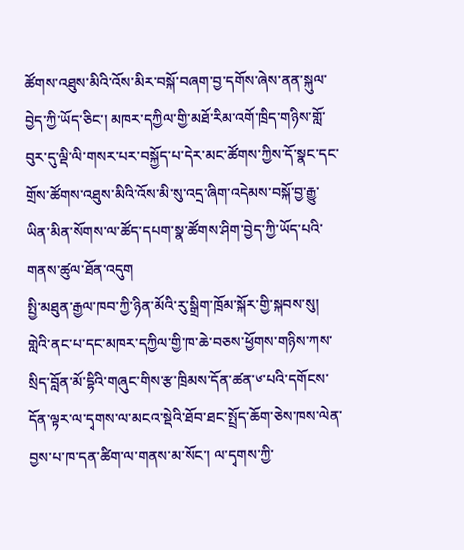ཚོགས་འཐུས་མིའི་འོས་མིར་བསྐོ་བཞག་བྱ་དགོས་ཞེས་ནན་སྐུལ་བྱེད་ཀྱི་ཡོད་ཅིང་། མཁར་དཀྱིལ་གྱི་མཐོ་རིམ་འགོ་ཁྲིད་གཉིས་གློ་བུར་དུ་ལྡི་ལི་གསར་པར་བསྐྱོད་པ་དེར་མང་ཚོགས་ཀྱིས་དོ་སྣང་དང་གྲོས་ཚོགས་འཐུས་མིའི་འོས་མི་སུ་འདྲ་ཞིག་འདེམས་བསྐོ་བྱ་རྒྱུ་ཡིན་མིན་སོགས་ལ་ཚོད་དཔག་སྣ་ཚོགས་ཤིག་བྱེད་ཀྱི་ཡོད་པའི་གནས་ཚུལ་ཐོན་འདུག
སྤྱི་མཐུན་རྒྱལ་ཁབ་ཀྱི་ཉིན་མོའི་རུ་སྒྲིག་ཁྲོམ་སྐོར་གྱི་སྐབས་སུ།
གླེའི་ནང་པ་དང་མཁར་དཀྱིལ་གྱི་ཁ་ཆེ་བཅས་ཕྱོགས་གཉིས་ཀས་སྲིད་བློན་མོ་དྷིའི་གཞུང་གིས་རྩ་ཁྲིམས་དོན་ཚན་༦་པའི་དགོངས་དོན་ལྟར་ལ་དྭགས་ལ་མངའ་སྡེའི་ཐོབ་ཐང་སྤྲོད་ཆོག་ཅེས་ཁས་ལེན་བྱས་པ་ཁ་དན་ཚིག་ལ་གནས་མ་སོང་། ལ་དྭགས་ཀྱི་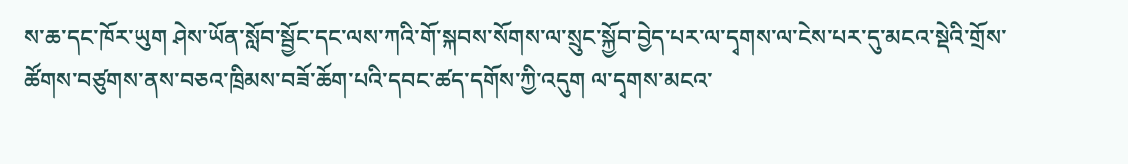ས་ཆ་དང་ཁོར་ཡུག ཤེས་ཡོན་སློབ་སྦྱོང་དང་ལས་ཀའི་གོ་སྐབས་སོགས་ལ་སྲུང་སྐྱོབ་བྱེད་པར་ལ་དྭགས་ལ་ངེས་པར་དུ་མངའ་སྡེའི་གྲོས་ཚོགས་བཙུགས་ནས་བཅའ་ཁྲིམས་བཟོ་ཆོག་པའི་དབང་ཚད་དགོས་ཀྱི་འདུག ལ་དྭགས་མངའ་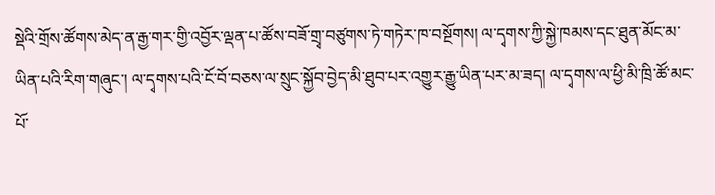སྡེའི་གྲོས་ཚོགས་མེད་ན་རྒྱ་གར་གྱི་འབྱོར་ལྡན་པ་ཚོས་བཟོ་གྲྭ་བཙུགས་ཏེ་གཏེར་ཁ་བསྔོགས། ལ་དྭགས་ཀྱི་སྐྱེ་ཁམས་དང་ཐུན་མོང་མ་ཡིན་པའི་རིག་གཞུང་། ལ་དྭགས་པའི་ངོ་བོ་བཅས་ལ་སྲུང་སྐྱོབ་བྱེད་མི་ཐུབ་པར་འགྱུར་རྒྱུ་ཡིན་པར་མ་ཟད། ལ་དྭགས་ལ་ཕྱི་མི་ཁྲི་ཚོ་མང་པོ་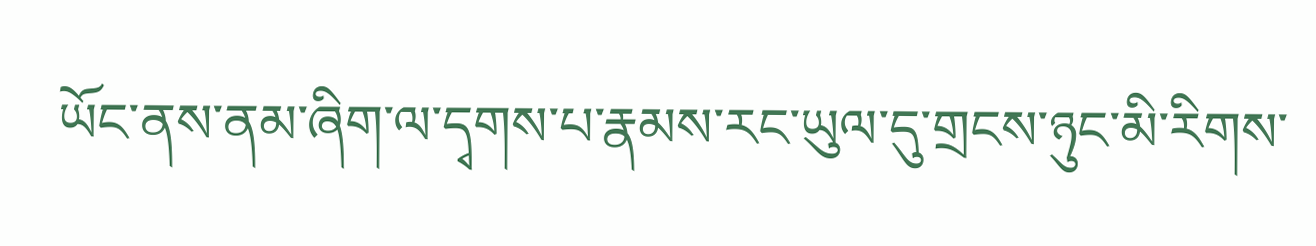ཡོང་ནས་ནམ་ཞིག་ལ་དྭགས་པ་རྣམས་རང་ཡུལ་དུ་གྲངས་ཉུང་མི་རིགས་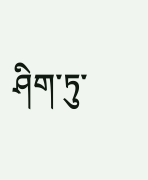ཤིག་ཏུ་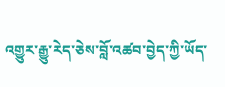འགྱུར་རྒྱུ་རེད་ཅེས་བློ་འཚབ་བྱེད་ཀྱི་ཡོད་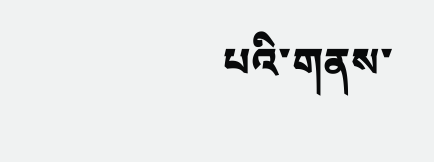པའི་གནས་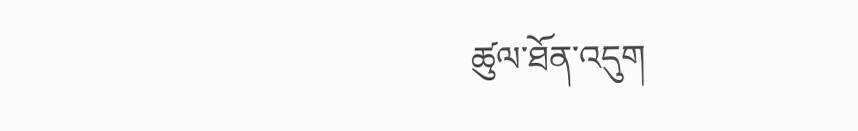ཚུལ་ཐོན་འདུག